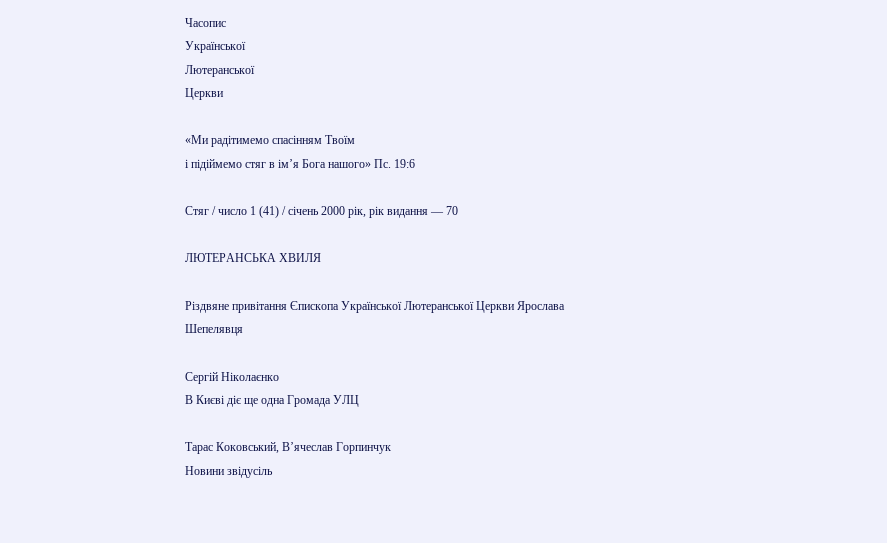Часопис
Української
Лютеранської
Церкви

«Ми радітимемо спасінням Твоїм
і підіймемо стяг в ім’я Бога нашого» Пс. 19:6

Стяг / число 1 (41) / січень 2000 рік, рік видання — 70

ЛЮТЕРАНСЬКА ХВИЛЯ

Різдвяне привітання Єпископа Української Лютеранської Церкви Ярослава Шепелявця

Сергій Ніколаєнко
В Києві діє ще одна Громада УЛЦ

Тарас Коковський, В’ячеслав Горпинчук
Новини звідусіль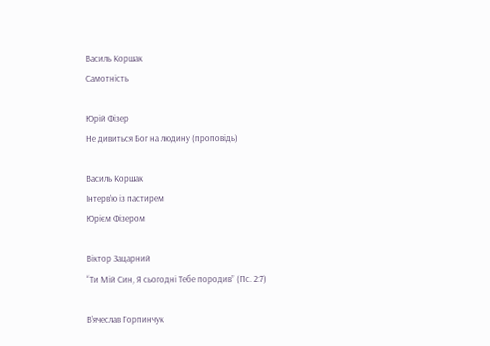Василь Коршак
Самотність

Юрій Фізер
Не дивиться Бог на людину (проповідь)

Василь Коршак
Інтерв’ю із пастирем
Юрiєм Фiзером

Віктор Зацарний
“Ти Мій Син, Я сьогодні Тебе породив” (Пс. 2:7)

В’ячеслав Горпинчук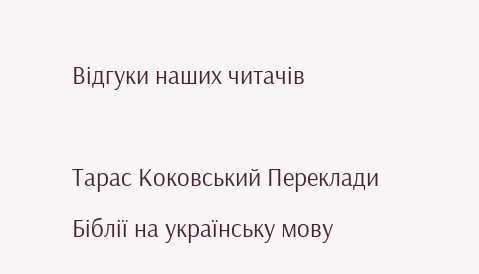Відгуки наших читачів

Тарас Коковський Переклади Біблії на українську мову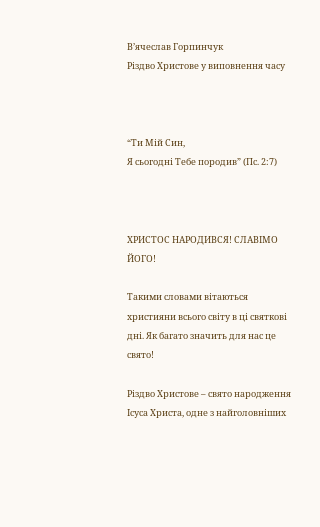В’ячеслав Горпинчук
Різдво Христове у виповнення часу



“Ти Мій Син,
Я сьогодні Тебе породив” (Пс. 2:7)



ХРИСТОС НАРОДИВСЯ! СЛАВІМО ЙОГО!

Такими словами вітаються християни всього світу в ці святкові дні. Як багато значить для нас це свято!

Різдво Христове – свято народження Ісуса Христа, одне з найголовніших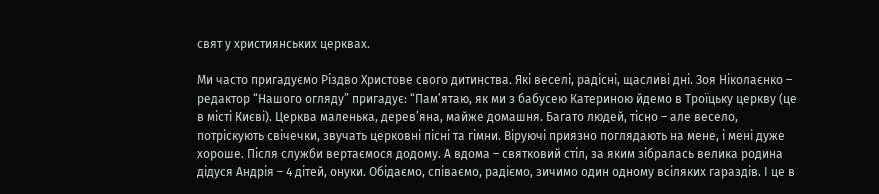свят у християнських церквах.

Ми часто пригадуємо Різдво Христове свого дитинства. Які веселі, радісні, щасливі дні. Зоя Ніколаєнко – редактор “Нашого огляду” пригадує: “Пам’ятаю, як ми з бабусею Катериною йдемо в Троїцьку церкву (це в місті Києві). Церква маленька, дерев’яна, майже домашня. Багато людей, тісно – але весело, потріскують свічечки, звучать церковні пісні та гімни. Віруючі приязно поглядають на мене, і мені дуже хороше. Після служби вертаємося додому. А вдома – святковий стіл, за яким зібралась велика родина дідуся Андрія – 4 дітей, онуки. Обідаємо, співаємо, радіємо, зичимо один одному всіляких гараздів. І це в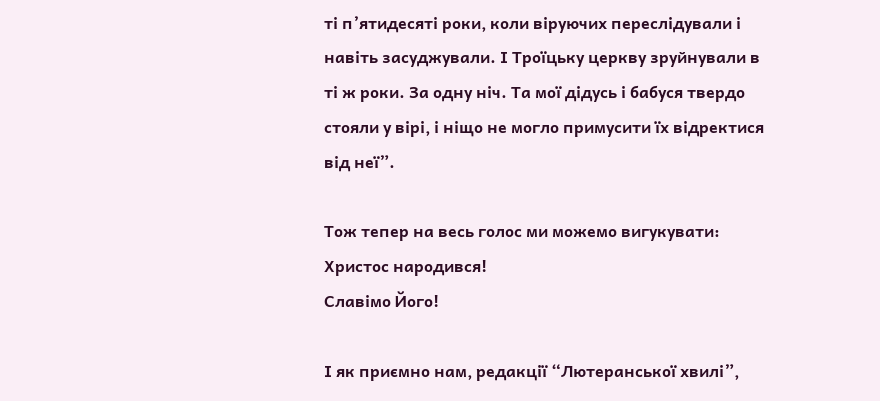ті п’ятидесяті роки, коли віруючих переслідували і навіть засуджували. І Троїцьку церкву зруйнували в ті ж роки. За одну ніч. Та мої дідусь і бабуся твердо стояли у вірі, і ніщо не могло примусити їх відректися від неї”.

Тож тепер на весь голос ми можемо вигукувати:
Христос народився!
Славімо Його!

І як приємно нам, редакції “Лютеранської хвилі”,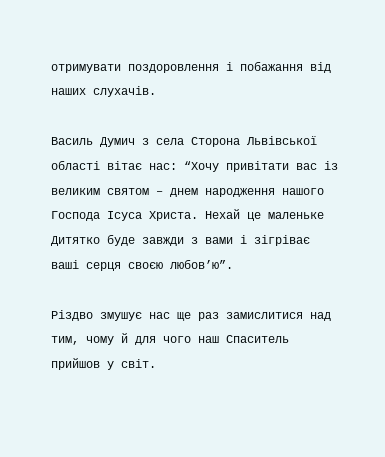отримувати поздоровлення і побажання від наших слухачів.

Василь Думич з села Сторона Львівської області вітає нас: “Хочу привітати вас із великим святом – днем народження нашого Господа Ісуса Христа. Нехай це маленьке Дитятко буде завжди з вами і зігріває ваші серця своєю любов’ю”.

Різдво змушує нас ще раз замислитися над тим, чому й для чого наш Спаситель прийшов у світ.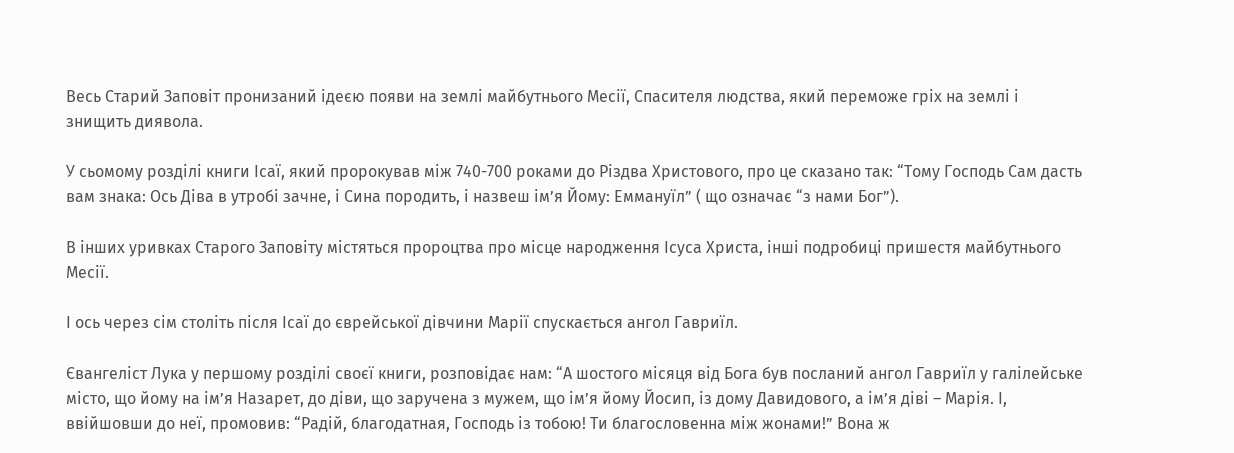Весь Старий Заповіт пронизаний ідеєю появи на землі майбутнього Месії, Спасителя людства, який переможе гріх на землі і знищить диявола.

У сьомому розділі книги Ісаї, який пророкував між 740-700 роками до Різдва Христового, про це сказано так: “Тому Господь Сам дасть вам знака: Ось Діва в утробі зачне, і Сина породить, і назвеш ім’я Йому: Еммануїл” ( що означає “з нами Бог”).

В інших уривках Старого Заповіту містяться пророцтва про місце народження Ісуса Христа, інші подробиці пришестя майбутнього Месії.

І ось через сім століть після Ісаї до єврейської дівчини Марії спускається ангол Гавриїл.

Євангеліст Лука у першому розділі своєї книги, розповідає нам: “А шостого місяця від Бога був посланий ангол Гавриїл у галілейське місто, що йому на ім’я Назарет, до діви, що заручена з мужем, що ім’я йому Йосип, із дому Давидового, а ім’я діві – Марія. І, ввійшовши до неї, промовив: “Радій, благодатная, Господь із тобою! Ти благословенна між жонами!” Вона ж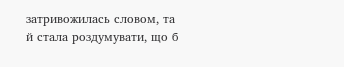затривожилась словом, та й стала роздумувати, що б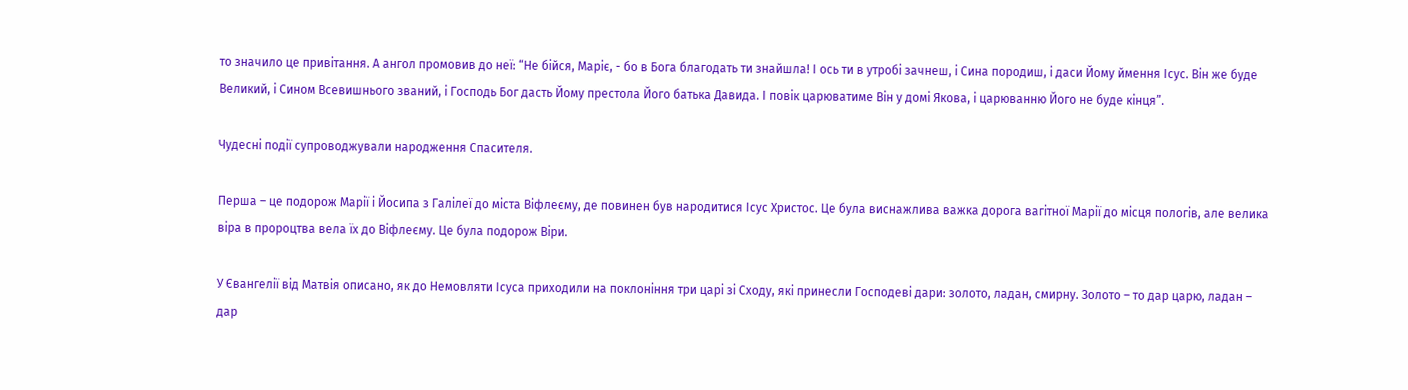то значило це привітання. А ангол промовив до неї: “Не бійся, Маріє, - бо в Бога благодать ти знайшла! І ось ти в утробі зачнеш, і Сина породиш, і даси Йому ймення Ісус. Він же буде Великий, і Сином Всевишнього званий, і Господь Бог дасть Йому престола Його батька Давида. І повік царюватиме Він у домі Якова, і царюванню Його не буде кінця”.

Чудесні події супроводжували народження Спасителя.

Перша – це подорож Марії і Йосипа з Галілеї до міста Віфлеєму, де повинен був народитися Ісус Христос. Це була виснажлива важка дорога вагітної Марії до місця пологів, але велика віра в пророцтва вела їх до Віфлеєму. Це була подорож Віри.

У Євангелії від Матвія описано, як до Немовляти Ісуса приходили на поклоніння три царі зі Сходу, які принесли Господеві дари: золото, ладан, смирну. Золото – то дар царю, ладан – дар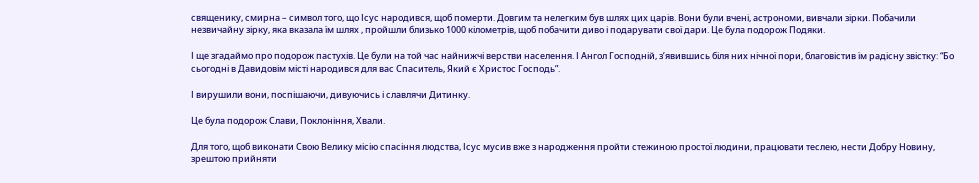священику, смирна – символ того, що Ісус народився, щоб померти. Довгим та нелегким був шлях цих царів. Вони були вчені, астрономи, вивчали зірки. Побачили незвичайну зірку, яка вказала їм шлях , пройшли близько 1000 кілометрів, щоб побачити диво і подарувати свої дари. Це була подорож Подяки.

І ще згадаймо про подорож пастухів. Це були на той час найнижчі верстви населення. І Ангол Господній, з’явившись біля них нічної пори, благовістив їм радісну звістку: “Бо сьогодні в Давидовім місті народився для вас Спаситель, Який є Христос Господь”.

І вирушили вони, поспішаючи, дивуючись і славлячи Дитинку.

Це була подорож Слави, Поклоніння, Хвали.

Для того, щоб виконати Свою Велику місію спасіння людства, Ісус мусив вже з народження пройти стежиною простої людини, працювати теслею, нести Добру Новину, зрештою прийняти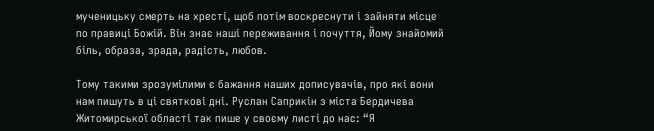мученицьку смерть на хресті, щоб потім воскреснути і зайняти місце по правиці Божій. Він знає наші переживання і почуття, Йому знайомий біль, образа, зрада, радість, любов.

Тому такими зрозумілими є бажання наших дописувачів, про які вони нам пишуть в ці святкові дні. Руслан Саприкін з міста Бердичева Житомирської області так пише у своєму листі до нас: “Я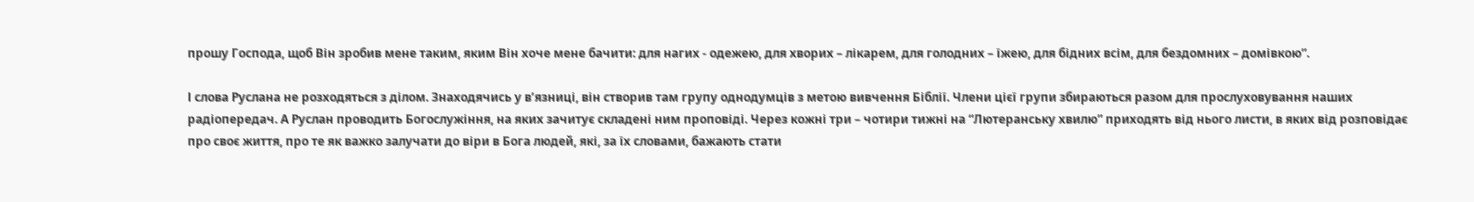прошу Господа, щоб Він зробив мене таким, яким Він хоче мене бачити: для нагих - одежею, для хворих – лікарем, для голодних – їжею, для бідних всім, для бездомних – домівкою”.

І слова Руслана не розходяться з ділом. Знаходячись у в’язниці, він створив там групу однодумців з метою вивчення Біблії. Члени цієї групи збираються разом для прослуховування наших радіопередач. А Руслан проводить Богослужіння, на яких зачитує складені ним проповіді. Через кожні три – чотири тижні на “Лютеранську хвилю” приходять від нього листи, в яких від розповідає про своє життя, про те як важко залучати до віри в Бога людей, які, за їх словами, бажають стати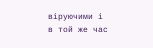віруючими і в той же час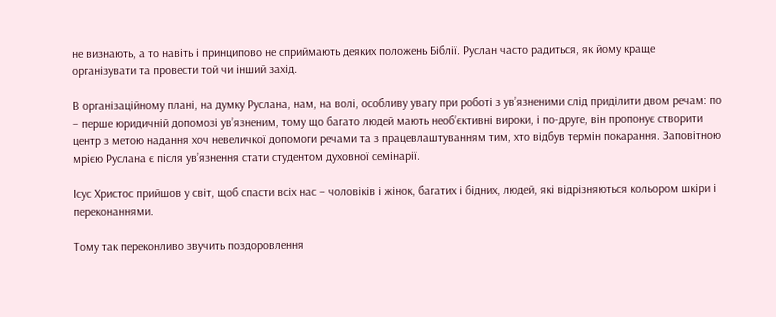не визнають, а то навіть і принципово не сприймають деяких положень Біблії. Руслан часто радиться, як йому краще організувати та провести той чи інший захід.

В організаційному плані, на думку Руслана, нам, на волі, особливу увагу при роботі з ув’язненими слід приділити двом речам: по – перше юридичній допомозі ув’язненим, тому що багато людей мають необ’єктивні вироки, і по-друге, він пропонує створити центр з метою надання хоч невеличкої допомоги речами та з працевлаштуванням тим, хто відбув термін покарання. Заповітною мрією Руслана є після ув’язнення стати студентом духовної семінарії.

Ісус Христос прийшов у світ, щоб спасти всіх нас – чоловіків і жінок, багатих і бідних, людей, які відрізняються кольором шкіри і переконаннями.

Тому так переконливо звучить поздоровлення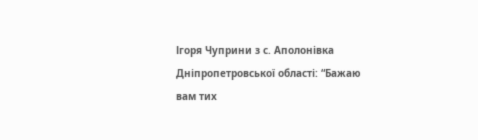Ігоря Чуприни з с. Аполонівка Дніпропетровської області: “Бажаю вам тих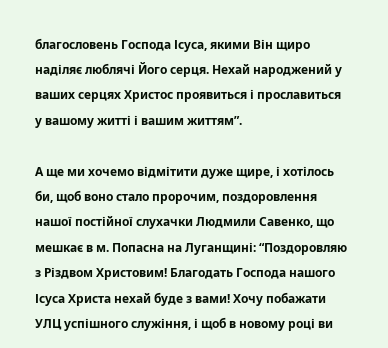благословень Господа Ісуса, якими Він щиро наділяє люблячі Його серця. Нехай народжений у ваших серцях Христос проявиться і прославиться у вашому житті і вашим життям”.

А ще ми хочемо відмітити дуже щире, і хотілось би, щоб воно стало пророчим, поздоровлення нашої постійної слухачки Людмили Савенко, що мешкає в м. Попасна на Луганщині: “Поздоровляю з Різдвом Христовим! Благодать Господа нашого Ісуса Христа нехай буде з вами! Хочу побажати УЛЦ успішного служіння, і щоб в новому році ви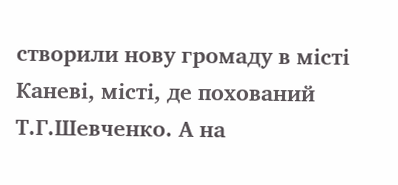створили нову громаду в місті Каневі, місті, де похований Т.Г.Шевченко. А на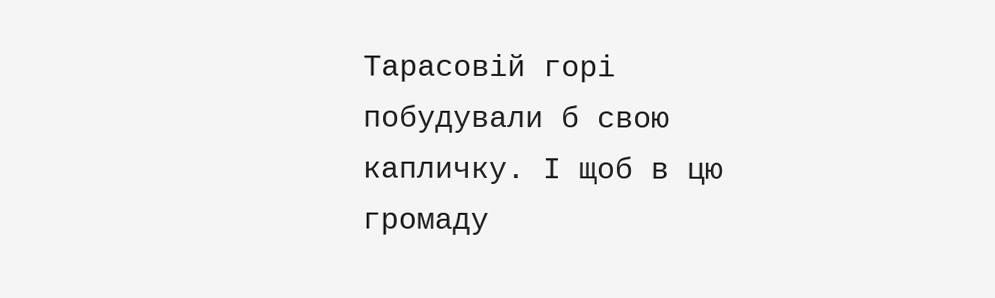Тарасовій горі побудували б свою капличку. І щоб в цю громаду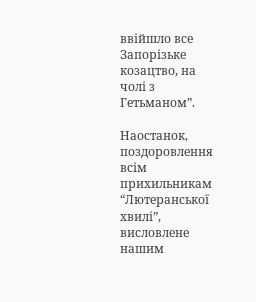ввійшло все Запорізьке козацтво, на чолі з Гетьманом”.

Наостанок, поздоровлення всім прихильникам “Лютеранської хвилі”, висловлене нашим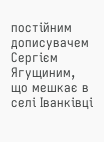постійним дописувачем Сергієм Ягущиним, що мешкає в селі Іванківці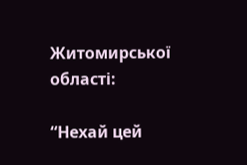Житомирської області:

“Нехай цей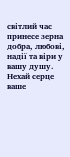світлий час принесе зерна добра, любові, надії та віри у вашу душу. Нехай серце ваше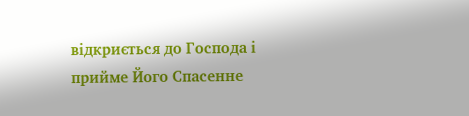відкриється до Господа і прийме Його Спасенне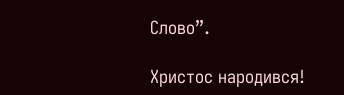Слово”.

Христос народився!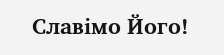Славімо Його!